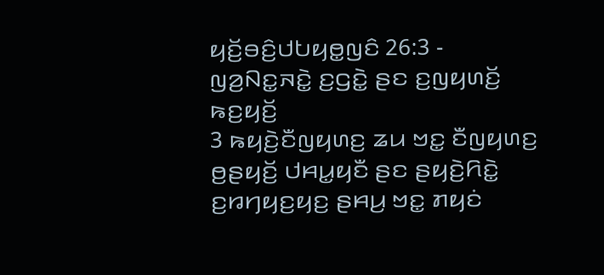ꤟꤢꤩ꤬ꤋꤢꤨ꤬ꤓꤝꤟꤥ꤭ꤜꤢꤨ 26:3 - ꤜꤤ꤬ꤡꤢ꤭ꤏꤢꤧ꤭ ꤢ꤬ꤞꤢꤧ꤭ ꤔꤢ ꤢ꤬ꤜꤟꤛꤢꤩ꤬ ꤒꤢ꤬ꤟꤢꤩ꤬
3 ꤒꤟꤢꤧ꤬ꤢꤪꤜꤟꤛꤢ꤬ ꤘꤣ ꤠꤢ꤭ ꤢꤪꤜꤟꤛꤢ꤬ ꤥ꤬ꤔꤟꤢꤩ꤬ ꤓꤌꤣ꤭ꤟꤢꤪ ꤔꤢ ꤔꤟꤢꤧ꤬ꤖꤢꤧ꤭ ꤢ꤬ꤙꤚꤟꤢ꤬ꤟꤢ꤬ ꤔꤌꤣ꤬ ꤠꤢ꤭ ꤊꤟꤢꤦ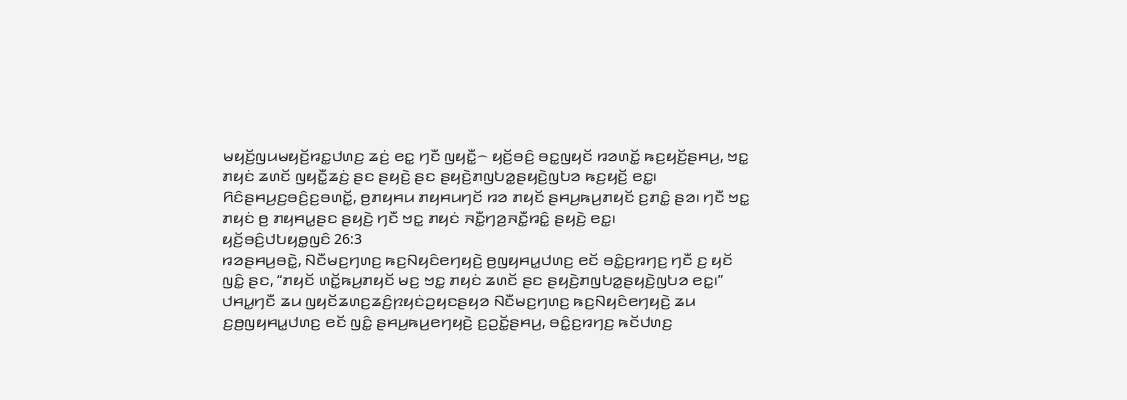ꤗꤟꤢꤩ꤬ꤜꤣꤗꤟꤢꤩ꤬ꤙꤢ꤭ꤓꤛꤢ꤬ ꤘꤢꤦ꤬ ꤕꤢ꤭ ꤚꤢꤪ ꤜꤟꤢꤪ꤭꤮ ꤟꤢꤩ꤬ꤋꤢꤨ꤬ ꤋꤢ꤭ꤜꤟꤢꤩ ꤙꤤꤛꤢꤩ꤭ ꤒꤢ꤬ꤟꤢꤩ꤬ꤔꤌꤣ꤬, ꤠꤢ꤭ ꤊꤟꤢꤦ ꤘꤛꤢꤩ ꤜꤟꤢꤪ꤭ꤘꤢꤦ꤬ ꤔꤢ ꤔꤟꤢꤧ꤬ ꤔꤢ ꤔꤟꤢꤧ꤬ꤊꤜꤝꤤ꤭ꤔꤟꤢꤧ꤬ꤜꤝꤤ ꤒꤢ꤬ꤟꤢꤩ꤬ ꤕꤢ꤭꤯ ꤖꤢꤨꤔꤌꤣ꤬ꤢ꤬ꤋꤢꤨ꤬ꤢ꤬ꤋꤛꤢꤩ꤭, ꤥ꤬ꤊꤟꤌꤣ ꤊꤟꤌꤣꤚꤢꤩ ꤙꤤ ꤊꤟꤢꤩ ꤔꤌꤣ꤬ꤒꤣ꤬ꤊꤟꤢꤩ ꤢ꤬ꤊꤢꤨ꤭ ꤔꤤ꤯ ꤚꤢꤪ ꤠꤢ꤭ ꤊꤟꤢꤦ ꤥ꤬ ꤊꤟꤌꤣ꤭ꤔꤢ ꤔꤟꤢꤧ꤬ ꤚꤢꤪ ꤠꤢ꤭ ꤊꤟꤢꤦ ꤏꤢꤪ꤭ꤚꤤ꤬ꤏꤢꤪ꤭ꤙꤢꤨ꤭ ꤔꤟꤢꤧ꤬ ꤕꤢ꤭꤯
ꤟꤢꤩ꤬ꤋꤢꤨ꤬ꤓꤝꤟꤥ꤭ꤜꤢꤨ 26:3
ꤙꤤꤔꤌꤣ꤬ꤋꤢꤧ꤭, ꤡꤢꤪꤗꤢ꤬ꤚꤛꤢ꤬ ꤒꤢ꤬ꤡꤟꤢꤨꤕꤚꤟꤢꤧ꤬ ꤥ꤬ꤜꤟꤌꤣ꤭ꤓꤛꤢ꤬ ꤕꤢꤩ ꤋꤢꤨ꤭ꤢ꤬ꤙꤚꤢ꤬ ꤚꤢꤪ ꤢ꤬ ꤟꤢꤩ ꤜꤢꤨ꤭ ꤔꤢ, “ꤊꤟꤢꤩ ꤛꤢꤩ꤭ꤒꤣ꤬ꤊꤟꤢꤩ ꤗꤢ꤬ ꤠꤢ꤭ ꤊꤟꤢꤦ ꤘꤛꤢꤩ ꤔꤢ ꤔꤟꤢꤧ꤬ꤊꤜꤝꤤ꤭ꤔꤟꤢꤧ꤬ꤜꤝꤤ ꤕꤢ꤭꤯” ꤓꤌꤣ꤭ꤚꤢꤪ ꤘꤣ ꤜꤟꤢꤩꤘꤛꤢ꤬ꤘꤢꤨ꤬ꤐꤟꤢꤦꤑꤟꤢꤔꤟꤤ ꤡꤢꤪꤗꤢ꤬ꤚꤛꤢ꤬ ꤒꤢ꤬ꤡꤟꤢꤨꤕꤚꤟꤢꤧ꤬ ꤘꤣ ꤢ꤬ꤥ꤬ꤜꤟꤌꤣ꤭ꤓꤛꤢ꤬ ꤕꤢꤩ ꤜꤢꤨ꤭ ꤔꤌꤣ꤬ꤒꤣ꤬ꤕꤚꤟꤢꤧ꤬ ꤢ꤬ꤑꤢꤩ꤭ꤔꤌꤣ꤬, ꤋꤢꤨ꤭ꤢ꤬ꤙꤚꤢ꤬ ꤒꤢꤩꤓꤛꤢ꤬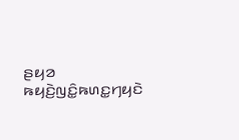ꤔꤟꤤ ꤒꤟꤢꤧ꤬ꤜꤢꤨ꤭ꤒꤛꤢ꤭ꤚꤟꤢꤧ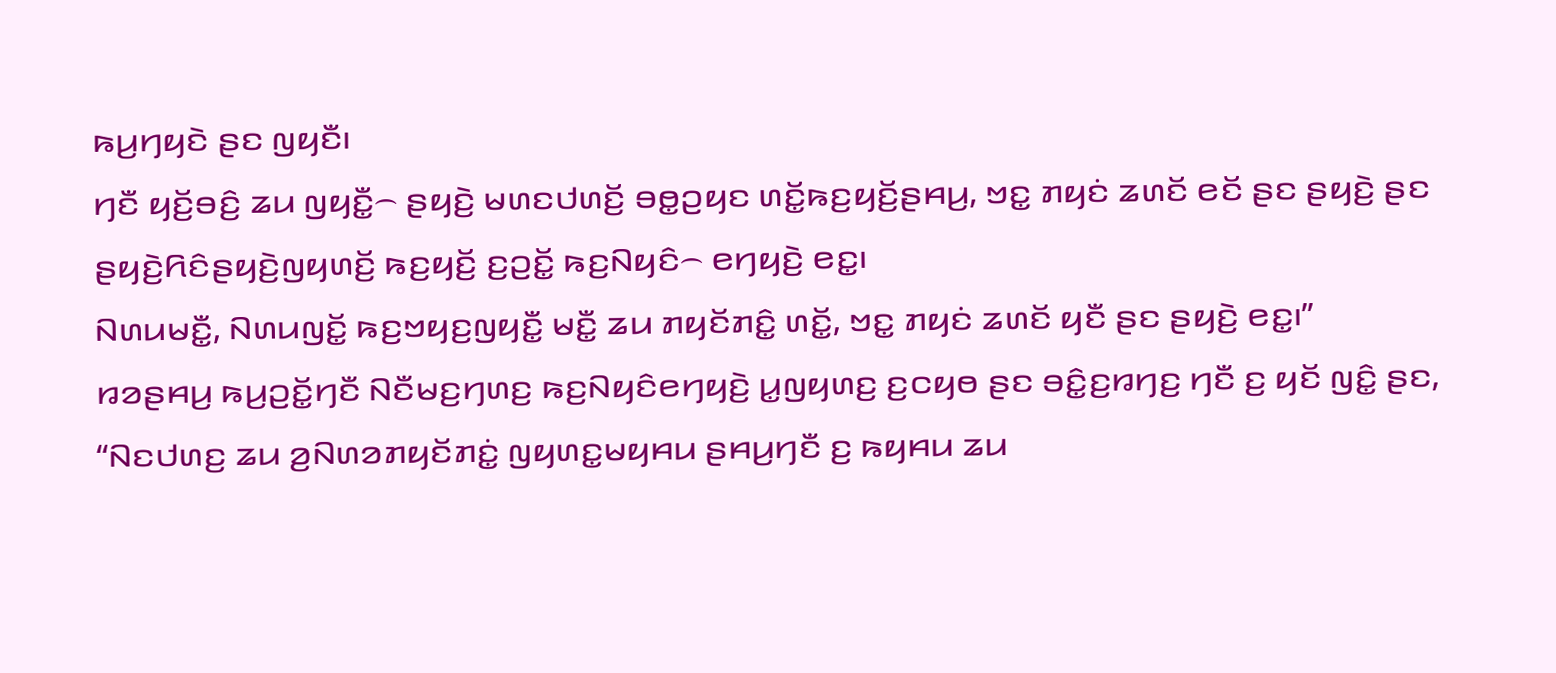ꤒꤣ꤬ꤚꤟꤢꤧ ꤔꤢ ꤜꤟꤢꤪ꤯
ꤚꤢꤪ ꤟꤢꤩ꤬ꤋꤢꤨ꤬ ꤘꤣ ꤜꤟꤢꤪ꤭꤮ ꤔꤟꤢꤧ꤬ ꤗꤛꤢꤓꤛꤢꤩ꤬ ꤋꤥ꤭ꤑꤟꤢ ꤛꤢꤩ꤭ꤒꤢ꤬ꤟꤢꤩ꤬ꤔꤌꤣ꤬, ꤠꤢ꤭ ꤊꤟꤢꤦ ꤘꤛꤢꤩ ꤕꤢꤩ ꤔꤢ ꤔꤟꤢꤧ꤬ ꤔꤢ ꤔꤟꤢꤧ꤬ꤖꤢꤨꤔꤟꤢꤧ꤬ꤜꤟꤛꤢꤩ꤬ ꤒꤢ꤬ꤟꤢꤩ꤬ ꤢ꤬ꤑꤢꤩ꤭ ꤒꤢ꤬ꤡꤟꤢꤨ꤮ ꤕꤚꤟꤢꤧ꤬ ꤕꤢ꤭꤯
ꤡꤛꤣꤗꤢꤪ꤭, ꤡꤛꤣꤜꤢꤩ꤭ ꤒꤢ꤬ꤠꤟꤢ꤬ꤜꤟꤢꤪ꤭ ꤗꤢꤪ꤭ ꤘꤣ ꤊꤟꤢꤩꤊꤢꤨ꤭ ꤛꤢꤩ꤭, ꤠꤢ꤭ ꤊꤟꤢꤦ ꤘꤛꤢꤩ ꤟꤢꤪ ꤔꤢ ꤔꤟꤢꤧ꤬ ꤕꤢ꤭꤯”
ꤙꤤꤔꤌꤣ꤬ ꤒꤣ꤬ꤑꤢꤩ꤭ꤚꤢꤪ ꤡꤢꤪꤗꤢ꤬ꤚꤛꤢ꤬ ꤒꤢ꤬ꤡꤟꤢꤨꤕꤚꤟꤢꤧ꤬ ꤣ꤭ꤜꤟꤛꤢ꤬ ꤢ꤬ꤍꤟꤥ ꤔꤢ ꤋꤢꤨ꤭ꤢ꤬ꤙꤚꤢ꤬ ꤚꤢꤪ ꤢ꤬ ꤟꤢꤩ ꤜꤢꤨ꤭ ꤔꤢ, “ꤡꤢꤓꤛꤢ꤬ ꤘꤣ ꤤ꤬ꤡꤛꤤꤊꤟꤢꤩꤊꤢꤦ꤭ ꤜꤟꤛꤢ꤭ꤗꤟꤌꤣ ꤔꤌꤣ꤬ꤚꤢꤪ ꤢ꤬ ꤒꤟꤌꤣ ꤘꤣ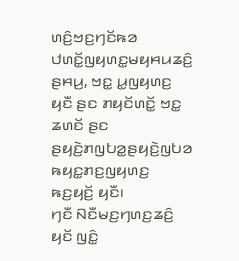ꤛꤢꤨ꤬ꤠꤢ꤬ꤚꤢꤩꤒꤤ ꤓꤛꤢꤩ꤭ꤜꤟꤛꤢ꤭ꤗꤟꤌꤣꤘꤢꤨ꤬ ꤔꤌꤣ꤬, ꤠꤢ꤭ ꤣ꤭ꤜꤟꤛꤢ꤬ ꤟꤢꤪ ꤔꤢ ꤊꤟꤢꤩꤛꤢꤩ꤭ ꤠꤢ꤭ ꤘꤛꤢꤩ ꤔꤢ ꤔꤟꤢꤧ꤬ꤊꤜꤝꤤ꤭ꤔꤟꤢꤧ꤬ꤜꤝꤤ ꤒꤟꤢ꤭ꤊꤢ꤬ꤜꤟꤛꤢ꤬ ꤒꤢ꤬ꤟꤢꤩ꤬ ꤟꤢꤪ꤯
ꤚꤢꤪ ꤡꤢꤪꤗꤢ꤬ꤚꤛꤢ꤬ꤘꤢꤨ꤬ ꤟꤢꤩ ꤜꤢꤨ꤭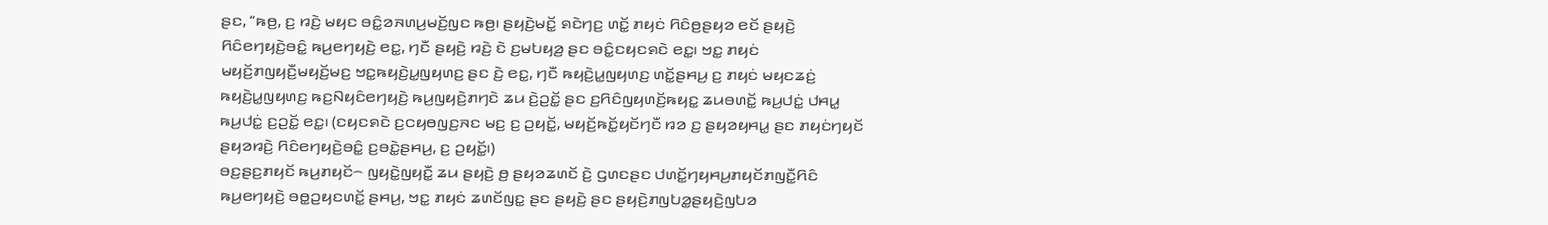ꤔꤢ, “ꤒꤥ꤬, ꤢ꤬ ꤙꤢꤧ꤬ ꤗꤟꤢ ꤋꤢꤨ꤭ꤤꤏꤛꤣ꤬ꤗꤢꤩ꤬ꤜꤢ ꤒꤥ꤬꤯ ꤔꤟꤢꤧ꤬ꤗꤢꤩ꤭ ꤎꤢꤧꤚꤢ꤬ ꤛꤢꤩ꤭ ꤊꤟꤢꤦ ꤖꤢꤨꤥ꤬ꤔꤟꤤ ꤕꤢꤩ ꤔꤟꤢꤧ꤬ ꤖꤢꤨꤕꤚꤟꤢꤧ꤬ꤋꤢꤨ꤭ ꤒꤣ꤬ꤕꤚꤟꤢꤧ꤬ ꤕꤢ꤭, ꤚꤢꤪ ꤔꤟꤢꤧ꤬ ꤙꤢꤧ꤬ ꤢꤧ ꤢ꤬ꤗꤝꤟꤤ꤬ ꤔꤢ ꤋꤢꤨ꤭ꤢꤟꤢꤎꤢꤧ ꤕꤢ꤭꤯ ꤠꤢ꤭ ꤊꤟꤢꤦ ꤗꤟꤢꤩ꤬ꤊꤜꤟꤢꤪ꤬ꤗꤟꤢꤩ꤬ꤗꤢ꤬ ꤠꤢ꤭ꤒꤟꤢꤧ꤬ꤣ꤭ꤜꤟꤛꤢ꤬ ꤔꤢ ꤢꤧ꤬ ꤕꤢ꤭, ꤚꤢꤪ ꤒꤟꤢꤧ꤬ꤣ꤭ꤜꤟꤛꤢ꤬ ꤛꤢꤩ꤭ꤔꤌꤣ꤬ ꤢ꤬ ꤊꤟꤢꤦ ꤗꤟꤢꤘꤢꤦ꤬ ꤒꤟꤢꤧ꤬ꤣ꤭ꤜꤟꤛꤢ꤬ ꤒꤢ꤬ꤡꤟꤢꤨꤕꤚꤟꤢꤧ꤬ ꤒꤣ꤬ꤜꤟꤢꤧ꤬ꤊꤚꤢꤧ ꤘꤣ ꤢꤧ꤬ꤑꤢꤩ꤭ ꤔꤢ ꤢ꤬ꤖꤢꤨꤜꤟꤛꤢꤩ꤬ꤒꤟꤢ꤭ ꤘꤣꤋꤛꤢꤩ꤭ ꤒꤣ꤬ꤓꤢꤦ꤭ ꤓꤌꤣ꤭ ꤒꤣ꤬ꤓꤢꤦ꤭ ꤢ꤬ꤑꤢꤩ꤭ ꤕꤢ꤭꤯ (ꤢꤟꤢꤎꤢꤧ ꤢ꤬ꤍꤟꤥꤜꤢ꤬ꤏꤢ ꤗꤢ꤬ ꤢ꤬ ꤑꤟꤢꤩ꤭, ꤗꤟꤢꤩ꤬ꤒꤢꤩ꤭ꤟꤢꤩꤚꤢꤪ ꤙꤤ ꤢ꤬ ꤔꤟꤤꤟꤌꤣ꤭ ꤔꤢ ꤊꤟꤢꤦꤚꤟꤢꤩ ꤔꤟꤤꤙꤢꤧ꤬ ꤖꤢꤨꤕꤚꤟꤢꤧ꤬ꤋꤢꤨ꤭ ꤢ꤬ꤋꤢꤧ꤭ꤔꤌꤣ꤬, ꤢ꤬ ꤑꤟꤢꤩ꤭꤯)
ꤋꤢ꤬ꤔꤢ꤬ꤊꤟꤢꤩ ꤒꤣ꤬ꤊꤟꤢꤩ꤮ ꤜꤟꤢꤧ꤭ꤜꤟꤢꤪ꤭ ꤘꤣ ꤔꤟꤢꤧ꤬ ꤥ꤬ ꤔꤟꤤꤘꤛꤢꤩ ꤢꤧ꤬ ꤞꤛꤢꤔꤢ ꤓꤛꤢꤩ꤭ꤚꤟꤌꤣ꤬ꤊꤟꤢꤩꤊꤜꤢꤪ꤭ꤖꤢꤨ ꤒꤣ꤬ꤕꤚꤟꤢꤧ꤬ ꤋꤥ꤭ꤑꤟꤢꤛꤢꤩ꤭ ꤔꤌꤣ꤬, ꤠꤢ꤭ ꤊꤟꤢꤦ ꤘꤛꤢꤩꤜꤢ꤭ ꤔꤢ ꤔꤟꤢꤧ꤬ ꤔꤢ ꤔꤟꤢꤧ꤬ꤊꤜꤝꤤ꤭ꤔꤟꤢꤧ꤬ꤜꤝꤤ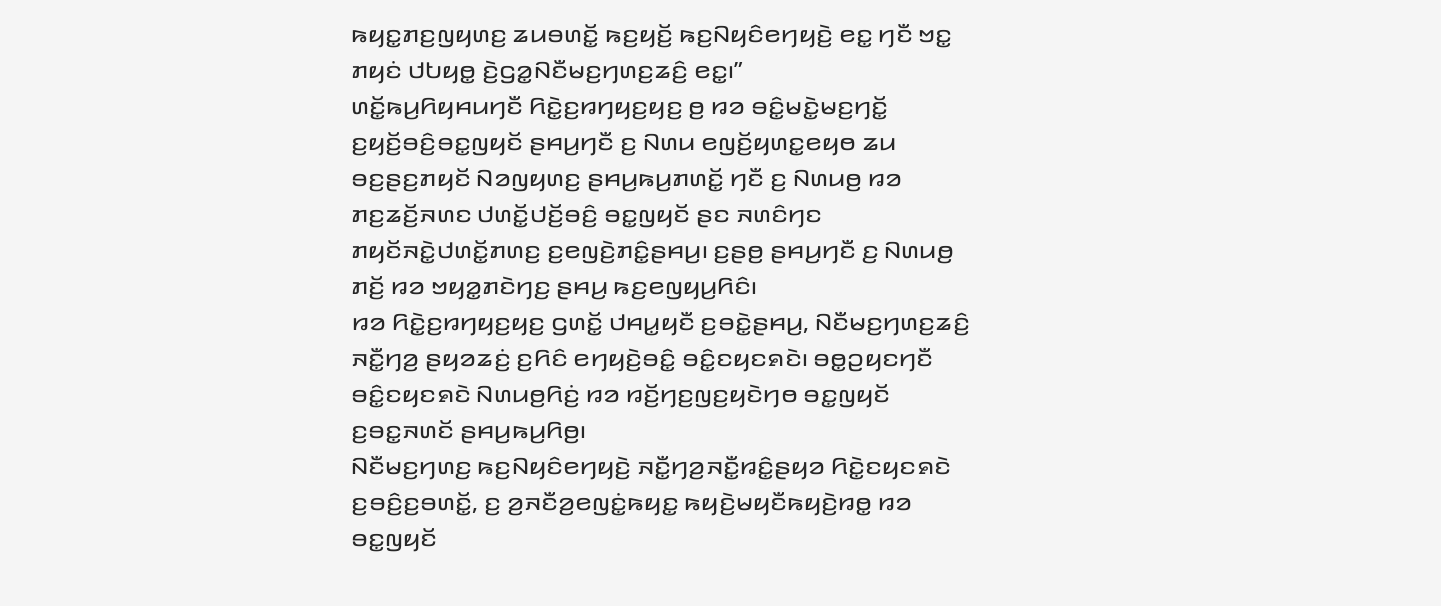ꤒꤟꤢ꤭ꤊꤢ꤬ꤜꤟꤛꤢ꤬ ꤘꤣꤋꤛꤢꤩ꤭ ꤒꤢ꤬ꤟꤢꤩ꤬ ꤒꤢ꤬ꤡꤟꤢꤨꤕꤚꤟꤢꤧ꤬ ꤕꤢ꤭ ꤚꤢꤪ ꤠꤢ꤭ ꤊꤟꤢꤦ ꤓꤝꤟꤥ꤭ ꤢꤧ꤬ꤞꤤ꤭ꤡꤢꤪꤗꤢ꤬ꤚꤛꤢ꤬ꤘꤢꤨ꤬ ꤕꤢ꤭꤯”
ꤛꤢꤩ꤭ꤒꤣ꤬ꤖꤟꤌꤣꤚꤢꤪ ꤖꤢꤧ꤭ꤢ꤬ꤙꤚꤟꤢ꤬ꤟꤢ꤬ ꤥ꤬ ꤙꤤ ꤋꤢꤨ꤭ꤗꤢꤧ꤭ꤗꤢ꤬ꤚꤢꤩ꤭ ꤢ꤬ꤟꤢꤩ꤬ꤋꤢꤨ꤬ꤋꤢ꤭ꤜꤟꤢꤩ ꤔꤌꤣ꤬ꤚꤢꤪ ꤢ꤬ ꤡꤛꤣ ꤕꤜꤢꤩ꤬ꤟꤛꤢ꤭ꤕꤟꤥ ꤘꤣ ꤋꤢ꤬ꤔꤢ꤬ꤊꤟꤢꤩ ꤡꤤꤜꤟꤛꤢ꤬ ꤔꤌꤣ꤬ꤒꤣ꤬ꤊꤛꤢꤩ꤭ ꤚꤢꤪ ꤢ꤬ ꤡꤛꤣꤥ꤬ ꤙꤤ ꤊꤢ꤬ꤘꤢꤩ꤬ꤏꤛꤢ ꤓꤛꤢꤩ꤭ꤓꤢꤩ꤬ꤋꤢꤨ꤬ ꤋꤢ꤭ꤜꤟꤢꤩ ꤔꤢ ꤏꤛꤢꤨꤚꤢ ꤊꤟꤢꤩꤏꤢꤧ꤭ꤓꤛꤢꤩ꤭ꤊꤛꤢ꤬ ꤢ꤬ꤕꤜꤢꤧ꤬ꤊꤢꤨ꤭ꤔꤌꤣ꤬꤯ ꤢ꤬ꤔꤥ꤬ ꤔꤌꤣ꤬ꤚꤢꤪ ꤢ꤬ ꤡꤛꤣꤥ꤬ ꤊꤢꤩ꤬ ꤙꤤ ꤠꤟꤤ꤭ꤊꤢꤧꤚꤢ꤬ ꤔꤌꤣ꤬ ꤒꤢ꤬ꤕꤜꤟꤣ꤬ꤖꤢꤨ꤯
ꤙꤤ ꤖꤢꤧ꤭ꤢ꤬ꤙꤚꤟꤢ꤬ꤟꤢ꤬ ꤞꤛꤢꤩ꤭ ꤓꤌꤣ꤭ꤟꤢꤪ ꤢ꤬ꤋꤢꤧ꤭ꤔꤌꤣ꤬, ꤡꤢꤪꤗꤢ꤬ꤚꤛꤢ꤬ꤘꤢꤨ꤬ ꤏꤢꤪ꤭ꤚꤤ꤬ ꤔꤟꤤꤘꤢꤦ꤬ ꤢ꤬ꤖꤢꤨ ꤕꤚꤟꤢꤧ꤬ꤋꤢꤨ꤭ ꤋꤢꤨ꤭ꤢꤟꤢꤎꤢꤧ꤯ ꤋꤥ꤭ꤑꤟꤢꤚꤢꤪ ꤋꤢꤨ꤭ꤢꤟꤢꤎꤢꤧ ꤡꤛꤣꤥ꤬ꤖꤢꤦ꤬ ꤙꤤ ꤙꤢꤩ꤬ꤚꤢ꤬ꤜꤢ꤬ꤟꤢꤧꤚꤥ ꤋꤢ꤭ꤜꤟꤢꤩ ꤢ꤬ꤋꤢ꤭ꤏꤛꤢꤩ ꤔꤌꤣ꤬ꤒꤣ꤬ꤖꤥ꤬꤯
ꤡꤢꤪꤗꤢ꤬ꤚꤛꤢ꤬ ꤒꤢ꤬ꤡꤟꤢꤨꤕꤚꤟꤢꤧ꤬ ꤏꤢꤪ꤭ꤚꤤ꤬ꤏꤢꤪ꤭ꤙꤢꤨ꤭ꤔꤟꤤ ꤖꤢꤧ꤭ꤢꤟꤢꤎꤢꤧ ꤢ꤬ꤋꤢꤨ꤬ꤢ꤬ꤋꤛꤢꤩ꤭, ꤢ꤬ ꤤ꤬ꤏꤢꤪꤤ꤬ꤕꤜꤢꤦ꤭ꤒꤟꤢ꤭ ꤒꤟꤢꤧ꤬ꤗꤟꤢꤪꤒꤟꤢꤧ꤬ꤙꤥ꤭ ꤙꤤ ꤋꤢ꤭ꤜꤟꤢꤩ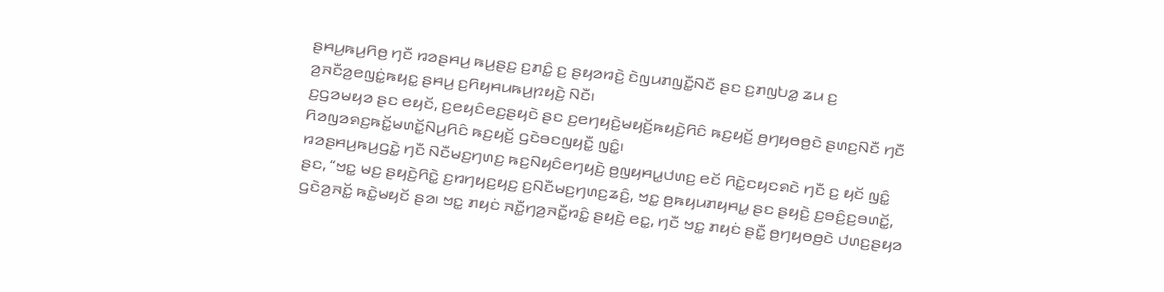ꤔꤌꤣ꤬ꤒꤣ꤬ꤖꤥ꤬ ꤚꤢꤪ ꤙꤤꤔꤌꤣ꤬ ꤒꤣ꤬ꤔꤢ꤬ ꤢ꤬ꤊꤢꤨ꤭ ꤢ꤬ ꤔꤟꤤꤙꤢꤧ꤬ ꤢꤧꤜꤣꤊꤜꤢꤪ꤭ꤡꤢꤪ ꤔꤢ ꤢ꤬ꤊꤜꤝꤤ꤭ ꤘꤣ ꤢ꤬ ꤤ꤬ꤏꤢꤪꤤ꤬ꤕꤜꤢꤦ꤭ꤒꤟꤢ꤭ ꤔꤌꤣ꤬ ꤢ꤬ꤖꤟꤌꤣꤒꤣ꤬ꤐꤟꤢꤧ꤬ ꤡꤢꤪ꤯
ꤢ꤬ꤞꤤꤗꤟꤤ ꤔꤢ ꤕꤟꤢꤩ, ꤢ꤬ꤕꤟꤢꤨꤕꤢ꤬ꤔꤟꤢꤧ ꤔꤢ ꤢ꤬ꤕꤚꤟꤢꤧ꤬ꤗꤟꤢꤩ꤬ꤒꤟꤢꤧ꤬ꤖꤢꤨ ꤒꤢ꤬ꤟꤢꤩ꤬ ꤥ꤬ꤚꤟꤥꤥ꤬ꤢꤧ ꤔꤛꤢ꤬ꤡꤢꤪ ꤚꤢꤪ ꤖꤤꤜꤤꤎꤢ꤬ꤒꤢꤩ꤭ꤗꤛꤢꤩ꤭ꤡꤣ꤬ꤖꤢꤨ ꤒꤢ꤬ꤟꤢꤩ꤬ ꤞꤢꤧꤋꤢꤜꤟꤢꤪ꤭ ꤜꤢꤨ꤭꤯
ꤙꤤꤔꤌꤣ꤬ꤒꤣ꤬ꤞꤢꤧ꤭ ꤚꤢꤪ ꤡꤢꤪꤗꤢ꤬ꤚꤛꤢ꤬ ꤒꤢ꤬ꤡꤟꤢꤨꤕꤚꤟꤢꤧ꤬ ꤥ꤬ꤜꤟꤌꤣ꤭ꤓꤛꤢ꤬ ꤕꤢꤩ ꤖꤢꤧ꤭ꤢꤟꤢꤎꤢꤧ ꤚꤢꤪ ꤢ꤬ ꤟꤢꤩ ꤜꤢꤨ꤭ ꤔꤢ, “ꤠꤢ꤭ ꤗꤢ꤬ ꤔꤟꤢꤧ꤬ꤖꤢꤧ꤭ ꤢ꤬ꤙꤚꤟꤢ꤬ꤟꤢ꤬ ꤢ꤬ꤡꤢꤪꤗꤢ꤬ꤚꤛꤢ꤬ꤘꤢꤨ꤬, ꤠꤢ꤭ ꤥ꤬ꤒꤟꤣꤊꤟꤌꤣ꤭ ꤔꤢ ꤔꤟꤢꤧ꤬ ꤢ꤬ꤋꤢꤨ꤬ꤢ꤬ꤋꤛꤢꤩ꤭, ꤞꤢꤧꤤ꤬ꤏꤢꤩ꤭ ꤒꤢꤧ꤭ꤗꤟꤢꤩ ꤔꤤ꤯ ꤠꤢ꤭ ꤊꤟꤢꤦ ꤏꤢꤪ꤭ꤚꤤ꤬ꤏꤢꤪ꤭ꤙꤢꤨ꤭ ꤔꤟꤢꤧ꤬ ꤕꤢ꤭, ꤚꤢꤪ ꤠꤢ꤭ ꤊꤟꤢꤦ ꤔꤢꤪ꤭ ꤥ꤬ꤚꤟꤥꤥ꤬ꤢꤧ ꤓꤛꤢ꤬ꤔꤟꤤ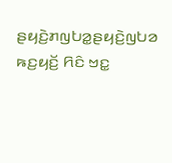ꤔꤟꤢꤧ꤬ꤊꤜꤝꤤ꤭ꤔꤟꤢꤧ꤬ꤜꤝꤤ ꤒꤢ꤬ꤟꤢꤩ꤬ ꤖꤢꤨ ꤠꤢ꤭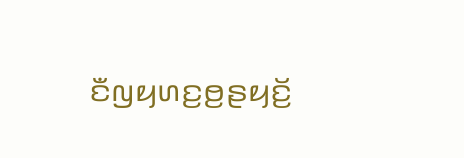ꤢꤪꤜꤟꤛꤢ꤬ꤥ꤬ꤔꤟꤢꤩ꤬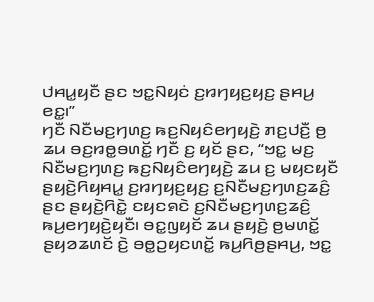ꤓꤌꤣ꤭ꤟꤢꤪ ꤔꤢ ꤠꤢ꤭ꤡꤟꤢꤦ ꤢ꤬ꤙꤚꤟꤢ꤬ꤟꤢ꤬ ꤔꤌꤣ꤬ ꤕꤢ꤭꤯”
ꤚꤢꤪ ꤡꤢꤪꤗꤢ꤬ꤚꤛꤢ꤬ ꤒꤢ꤬ꤡꤟꤢꤨꤕꤚꤟꤢꤧ꤬ ꤊꤢ꤬ꤓꤢꤪ꤬ ꤥ꤬ ꤘꤣ ꤋꤢ꤬ꤙꤥ꤭ꤋꤛꤢꤩ꤭ ꤚꤢꤪ ꤢ꤬ ꤟꤢꤩ ꤔꤢ, “ꤠꤢ꤭ ꤗꤢ꤬ ꤡꤢꤪꤗꤢ꤬ꤚꤛꤢ꤬ ꤒꤢ꤬ꤡꤟꤢꤨꤕꤚꤟꤢꤧ꤬ ꤘꤣ ꤢ꤬ ꤗꤟꤢꤟꤢꤪ ꤔꤟꤢꤧ꤬ꤖꤟꤌꤣ꤭ ꤢ꤬ꤙꤚꤟꤢ꤬ꤟꤢ꤬ ꤢ꤬ꤡꤢꤪꤗꤢ꤬ꤚꤛꤢ꤬ꤘꤢꤨ꤬ ꤔꤢ ꤔꤟꤢꤧ꤬ꤖꤢꤧ꤭ ꤢꤟꤢꤎꤢꤧ ꤢ꤬ꤡꤢꤪꤗꤢ꤬ꤚꤛꤢ꤬ꤘꤢꤨ꤬ ꤒꤣ꤬ꤕꤚꤟꤢꤧ꤬ꤟꤢꤪ꤯ ꤋꤢ꤭ꤜꤟꤢꤩ ꤘꤣ ꤔꤟꤢꤧ꤬ ꤥ꤬ꤗꤛꤢꤩ꤭ ꤔꤟꤤꤘꤛꤢꤩ ꤢꤧ꤬ ꤋꤥ꤭ꤑꤟꤢꤛꤢꤩ꤭ ꤒꤣ꤬ꤖꤥ꤬ꤔꤌꤣ꤬, ꤠꤢ꤭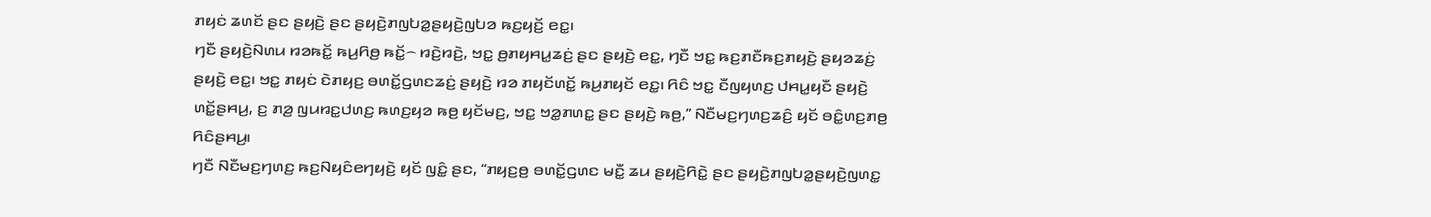ꤊꤟꤢꤦ ꤘꤛꤢꤩ ꤔꤢ ꤔꤟꤢꤧ꤬ ꤔꤢ ꤔꤟꤢꤧ꤬ꤊꤜꤝꤤ꤭ꤔꤟꤢꤧ꤬ꤜꤝꤤ ꤒꤢ꤬ꤟꤢꤩ꤬ ꤕꤢ꤭꤯
ꤚꤢꤪ ꤔꤟꤢꤧ꤬ꤡꤛꤣ ꤙꤤꤒꤢꤩ꤭ ꤒꤣ꤬ꤖꤥ꤬ ꤒꤢꤩ꤭꤮ ꤙꤢꤧ꤬ꤙꤢꤧ꤬, ꤠꤢ꤭ ꤥ꤬ꤊꤟꤌꤣ꤭ꤘꤢꤦ꤬ ꤔꤢ ꤔꤟꤢꤧ꤬ ꤕꤢ꤭, ꤚꤢꤪ ꤠꤢ꤭ ꤒꤢ꤬ꤊꤢꤪꤒꤢ꤬ꤊꤟꤢꤧ꤬ ꤔꤟꤤꤘꤢꤦ꤬ ꤔꤟꤢꤧ꤬ ꤕꤢ꤭꤯ ꤠꤢ꤭ ꤊꤟꤢꤦ ꤢꤧꤊꤟꤢ꤬ ꤋꤛꤢꤩ꤭ꤞꤛꤢꤘꤢꤦ꤬ ꤔꤟꤢꤧ꤬ ꤙꤤ ꤊꤟꤢꤩꤛꤢꤩ꤭ ꤒꤣ꤬ꤊꤟꤢꤩ ꤕꤢ꤭꤯ ꤖꤢꤨ ꤠꤢ꤭ ꤢꤪꤜꤟꤛꤢ꤬ ꤓꤌꤣ꤭ꤟꤢꤪ ꤔꤟꤢꤧ꤬ ꤛꤢꤩ꤭ꤔꤌꤣ꤬, ꤢ꤬ ꤊꤤ꤬ ꤜꤣꤙꤢ꤭ꤓꤛꤢ꤬ ꤒꤛꤢ꤬ꤟꤤ ꤒꤥ꤬ ꤟꤢꤩꤗꤢ꤬, ꤠꤢ꤭ ꤠꤤ꤭ꤊꤛꤢ꤭ ꤔꤢ ꤔꤟꤢꤧ꤬ ꤒꤥ꤬,” ꤡꤢꤪꤗꤢ꤬ꤚꤛꤢ꤬ꤘꤢꤨ꤬ ꤟꤢꤩ ꤋꤢꤨ꤭ꤛꤢ꤬ꤊꤥ꤬ ꤖꤢꤨꤔꤌꤣ꤬꤯
ꤚꤢꤪ ꤡꤢꤪꤗꤢ꤬ꤚꤛꤢ꤬ ꤒꤢ꤬ꤡꤟꤢꤨꤕꤚꤟꤢꤧ꤬ ꤟꤢꤩ ꤜꤢꤨ꤭ ꤔꤢ, “ꤊꤟꤢ꤬ꤥ꤬ ꤋꤛꤢꤩ꤭ꤞꤛꤢ ꤗꤢꤪ꤭ ꤘꤣ ꤔꤟꤢꤧ꤬ꤖꤢꤧ꤭ ꤔꤢ ꤔꤟꤢꤧ꤬ꤊꤜꤝꤤ꤭ꤔꤟꤢꤧ꤬ꤜꤛꤢ꤭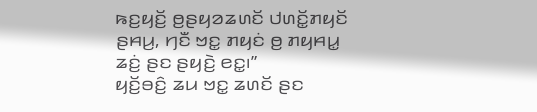ꤒꤢ꤬ꤟꤢꤩ꤬ ꤥ꤬ꤔꤟꤤꤘꤛꤢꤩ ꤓꤛꤢꤩ꤭ꤊꤟꤢꤩ ꤔꤌꤣ꤬, ꤚꤢꤪ ꤠꤢ꤭ ꤊꤟꤢꤦ ꤥ꤬ ꤊꤟꤌꤣ꤭ ꤘꤢꤦ꤬ ꤔꤢ ꤔꤟꤢꤧ꤬ ꤕꤢ꤭꤯”
ꤟꤢꤩ꤬ꤋꤢꤨ꤬ ꤘꤣ ꤠꤢ꤭ ꤘꤛꤢꤩ ꤔꤢ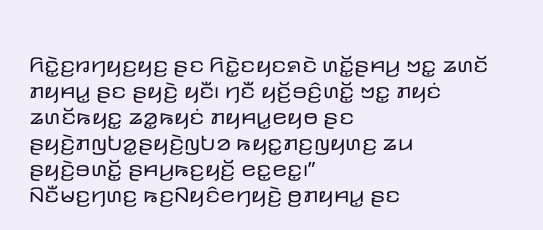ꤖꤢꤧ꤭ꤢ꤬ꤙꤚꤟꤢ꤬ꤟꤢ꤬ ꤔꤢ ꤖꤢꤧ꤭ꤢꤟꤢꤎꤢꤧ ꤛꤢꤩ꤭ꤔꤌꤣ꤬ ꤠꤢ꤭ ꤘꤛꤢꤩ ꤊꤟꤌꤣ꤭ ꤔꤢ ꤔꤟꤢꤧ꤬ ꤟꤢꤪ꤯ ꤚꤢꤪ ꤟꤢꤩ꤬ꤋꤢꤨ꤬ꤛꤢꤩ꤭ ꤠꤢ꤭ ꤊꤟꤢꤦ ꤘꤛꤢꤩꤒꤟꤢ꤭ ꤘꤤ꤭ꤒꤟꤢꤦ ꤊꤟꤌꤣ꤭ꤕꤟꤥ ꤔꤢ ꤔꤟꤢꤧ꤬ꤊꤜꤝꤤ꤭ꤔꤟꤢꤧ꤬ꤜꤝꤤ ꤒꤟꤢ꤭ꤊꤢ꤬ꤜꤟꤛꤢ꤬ ꤘꤣ ꤔꤟꤢꤧ꤬ꤋꤛꤢꤩ꤭ ꤔꤌꤣ꤬ꤒꤢ꤬ꤟꤢꤩ꤬ ꤕꤢ꤭ꤕꤢ꤭꤯”
ꤡꤢꤪꤗꤢ꤬ꤚꤛꤢ꤬ ꤒꤢ꤬ꤡꤟꤢꤨꤕꤚꤟꤢꤧ꤬ ꤥ꤬ꤊꤟꤌꤣ꤭ ꤔꤢ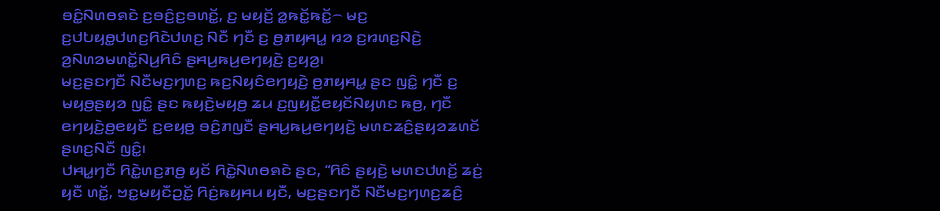ꤋꤢꤨ꤭ꤡꤛꤥꤎꤢꤧ ꤢ꤬ꤋꤢꤨ꤬ꤢ꤬ꤋꤛꤢꤩ꤭, ꤢ꤬ ꤗꤟꤢꤩ꤬ ꤤ꤭ꤒꤢꤩ꤭ꤒꤢꤩ꤭꤮ ꤗꤢ꤬ ꤢ꤬ꤓꤝꤟꤥ꤭ꤓꤛꤢ꤬ꤖꤢꤧꤓꤛꤢ꤬ ꤡꤢꤪ ꤚꤢꤪ ꤢ꤬ ꤥ꤬ꤊꤟꤌꤣ꤭ ꤙꤤ ꤢ꤬ꤙꤛꤢ꤬ꤡꤢꤧ꤬ ꤤ꤬ꤡꤛꤤꤗꤛꤢꤩ꤭ꤡꤣ꤬ꤖꤢꤨ ꤔꤌꤣ꤬ꤒꤣ꤬ꤕꤚꤟꤢꤧ꤬ ꤢ꤬ꤟꤤ꤬꤯
ꤗꤢ꤬ꤔꤢꤚꤢꤪ ꤡꤢꤪꤗꤢ꤬ꤚꤛꤢ꤬ ꤒꤢ꤬ꤡꤟꤢꤨꤕꤚꤟꤢꤧ꤬ ꤥ꤬ꤊꤟꤌꤣ꤭ ꤔꤢ ꤜꤢꤨ꤭ ꤚꤢꤪ ꤢ꤬ ꤗꤟꤥ꤬ꤔꤟꤤ ꤜꤢꤨ꤭ ꤔꤢ ꤒꤟꤢꤧ꤬ꤗꤟꤥ꤬ ꤘꤣ ꤢ꤬ꤜꤟꤢꤪ꤭ꤕꤟꤢꤩꤡꤟꤛꤢ ꤒꤥ꤬, ꤚꤢꤪ ꤕꤚꤟꤢꤧ꤬ꤥ꤬ꤕꤟꤢꤪ ꤢ꤬ꤕꤟꤥ꤬ ꤋꤢꤨ꤬ꤊꤜꤢꤪ ꤔꤌꤣ꤬ꤒꤣ꤬ꤕꤚꤟꤢꤧ꤬ ꤗꤛꤢꤘꤢꤨ꤬ꤔꤟꤤꤘꤛꤢꤩ ꤔꤛꤢ꤬ꤡꤢꤪ ꤜꤢꤨ꤭꤯
ꤓꤌꤣ꤭ꤚꤢꤪ ꤖꤢꤧ꤭ꤛꤢ꤬ꤊꤥ꤬ ꤟꤢꤩ ꤖꤢꤧ꤭ꤡꤛꤥꤎꤢꤧ ꤔꤢ, “ꤖꤢꤨ ꤔꤟꤢꤧ꤬ ꤗꤛꤢꤓꤛꤢꤩ꤬ ꤘꤢꤦ꤬ ꤟꤢꤪ ꤛꤢꤩ꤭, ꤠꤢ꤭ꤗꤟꤢꤪꤑꤢꤩ꤭ ꤖꤢꤦ꤬ꤒꤟꤌꤣ ꤟꤢꤪ, ꤗꤢ꤬ꤔꤢꤚꤢꤪ ꤡꤢꤪꤗꤢ꤬ꤚꤛꤢ꤬ꤘꤢꤨ꤬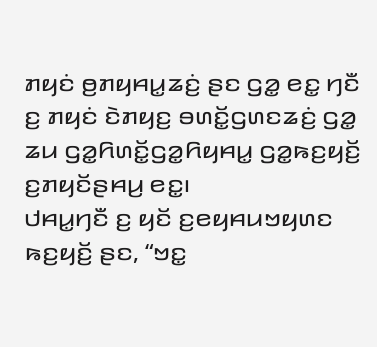ꤊꤟꤢꤦ ꤥ꤬ꤊꤟꤌꤣ꤭ꤘꤢꤦ꤬ ꤔꤢ ꤞꤤ꤭ ꤕꤢ꤭ ꤚꤢꤪ ꤢ꤬ ꤊꤟꤢꤦ ꤢꤧꤊꤟꤢ꤬ ꤋꤛꤢꤩ꤭ꤞꤛꤢꤘꤢꤦ꤬ ꤞꤤ꤭ ꤘꤣ ꤞꤤ꤭ꤖꤛꤢꤩ꤭ꤞꤤ꤭ꤖꤟꤌꤣ꤭ ꤞꤤ꤭ꤒꤢ꤬ꤟꤢꤩ꤬ ꤢ꤬ꤊꤟꤢꤩꤔꤌꤣ꤬ ꤕꤢ꤭꤯
ꤓꤌꤣ꤭ꤚꤢꤪ ꤢ꤬ ꤟꤢꤩ ꤢ꤬ꤕꤟꤌꤣꤠꤟꤛꤢ ꤒꤢ꤬ꤟꤢꤩ꤬ ꤔꤢ, “ꤠꤢ꤭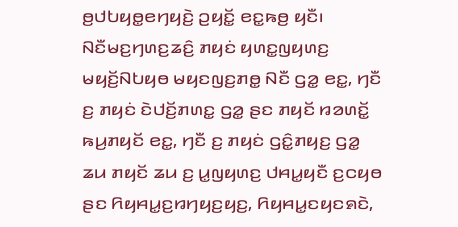ꤥ꤬ꤓꤝꤟꤥ꤭ꤕꤚꤟꤢꤧ꤬ ꤑꤟꤢꤩ꤭ ꤕꤢ꤭ꤒꤥ꤬ ꤟꤢꤪ꤯ ꤡꤢꤪꤗꤢ꤬ꤚꤛꤢ꤬ꤘꤢꤨ꤬ ꤊꤟꤢꤦ ꤟꤛꤢ꤭ꤜꤟꤛꤢ꤬ ꤗꤟꤢꤩ꤬ꤡꤝꤟꤥ ꤗꤟꤢꤜꤢ꤬ꤊꤥ꤭ ꤡꤢꤪ ꤞꤤ꤭ ꤕꤢ꤭, ꤚꤢꤪ ꤢ꤬ ꤊꤟꤢꤦ ꤢꤧꤓꤢꤩ꤬ꤊꤛꤢ꤭ ꤞꤤ꤭ ꤔꤢ ꤊꤟꤢꤩ ꤙꤤꤛꤢꤩ꤭ ꤒꤣ꤬ꤊꤟꤢꤩ ꤕꤢ꤭, ꤚꤢꤪ ꤢ꤬ ꤊꤟꤢꤦ ꤞꤢꤨ꤭ꤊꤟꤢ꤬ ꤞꤤ꤭ ꤘꤣ ꤊꤟꤢꤩ ꤘꤣ ꤢ꤬ ꤣ꤭ꤜꤟꤛꤢ꤬ ꤓꤌꤣ꤭ꤟꤢꤪ ꤢ꤬ꤍꤟꤥ ꤔꤢ ꤖꤟꤌꤣ꤭ꤢ꤬ꤙꤚꤟꤢ꤬ꤟꤢ꤬, ꤖꤟꤌꤣ꤭ꤢꤟꤢꤎꤢꤧ,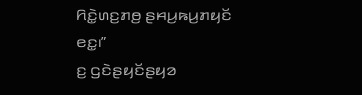ꤖꤢꤧ꤭ꤛꤢ꤬ꤊꤥ꤬ ꤔꤌꤣ꤬ꤒꤣ꤬ꤊꤟꤢꤩ ꤕꤢ꤭꤯”
ꤢ꤬ ꤞꤢꤧꤔꤟꤢꤩꤔꤟꤤ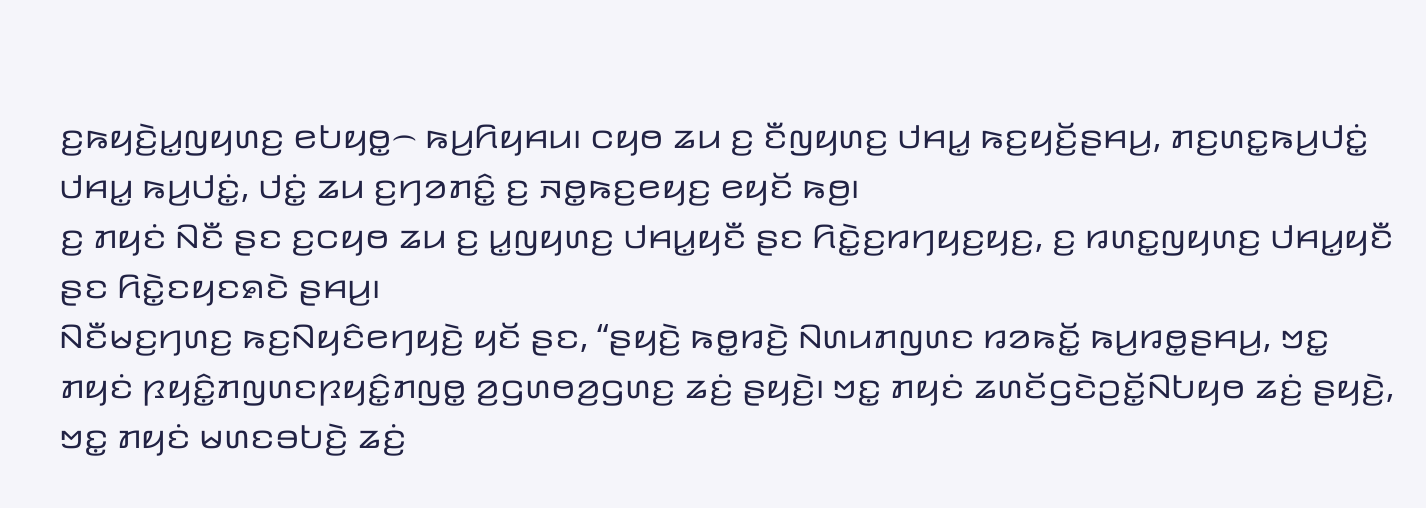ꤢ꤬ꤒꤟꤢꤧ꤬ꤣ꤭ꤜꤟꤛꤢ꤬ ꤕꤝꤟꤥ꤭꤮ ꤒꤣ꤬ꤖꤟꤌꤣ꤯ ꤍꤟꤥ ꤘꤣ ꤢ꤬ ꤢꤪꤜꤟꤛꤢ꤬ ꤓꤌꤣ꤭ ꤒꤢ꤬ꤟꤢꤩ꤬ꤔꤌꤣ꤬, ꤊꤢ꤬ꤛꤢ꤭ꤒꤣ꤬ꤓꤢꤦ꤭ ꤓꤌꤣ꤭ ꤒꤣ꤬ꤓꤢꤦ꤭, ꤓꤢꤦ꤭ ꤘꤣ ꤢ꤬ꤚꤤꤊꤢꤨ꤭ ꤢ꤬ ꤏꤥ꤭ꤒꤢ꤬ꤕꤟꤢ꤬ ꤕꤟꤢꤩ ꤒꤥ꤬꤯
ꤢ꤬ ꤊꤟꤢꤦ ꤡꤢꤪ ꤔꤢ ꤢ꤬ꤍꤟꤥ ꤘꤣ ꤢ꤬ ꤣ꤭ꤜꤟꤛꤢ꤬ ꤓꤌꤣ꤭ꤟꤢꤪ ꤔꤢ ꤖꤢꤧ꤭ꤢ꤬ꤙꤚꤟꤢ꤬ꤟꤢ꤬, ꤢ꤬ ꤙꤛꤢ꤭ꤜꤟꤛꤢ꤬ ꤓꤌꤣ꤭ꤟꤢꤪ ꤔꤢ ꤖꤢꤧ꤭ꤢꤟꤢꤎꤢꤧ ꤔꤌꤣ꤬꤯
ꤡꤢꤪꤗꤢ꤬ꤚꤛꤢ꤬ ꤒꤢ꤬ꤡꤟꤢꤨꤕꤚꤟꤢꤧ꤬ ꤟꤢꤩ ꤔꤢ, “ꤔꤟꤢꤧ꤬ ꤒꤥ꤭ꤙꤢꤧ꤬ ꤡꤛꤣꤊꤜꤛꤢ ꤙꤤꤒꤢꤩ꤭ ꤒꤣ꤬ꤙꤥ꤭ꤔꤌꤣ꤬, ꤠꤢ꤭ ꤊꤟꤢꤦ ꤐꤟꤢꤨ꤭ꤊꤜꤛꤢꤐꤟꤢꤨ꤭ꤊꤜꤥ꤭ ꤤ꤬ꤞꤛꤥꤤ꤬ꤞꤛꤢ꤬ ꤘꤢꤦ꤬ ꤔꤟꤢꤧ꤬꤯ ꤠꤢ꤭ ꤊꤟꤢꤦ ꤘꤛꤢꤩꤞꤢꤧꤑꤢꤩ꤭ꤡꤝꤟꤥ ꤘꤢꤦ꤬ ꤔꤟꤢꤧ꤬, ꤠꤢ꤭ ꤊꤟꤢꤦ ꤗꤛꤢꤋꤝꤢꤧ꤬ ꤘꤢꤦ꤬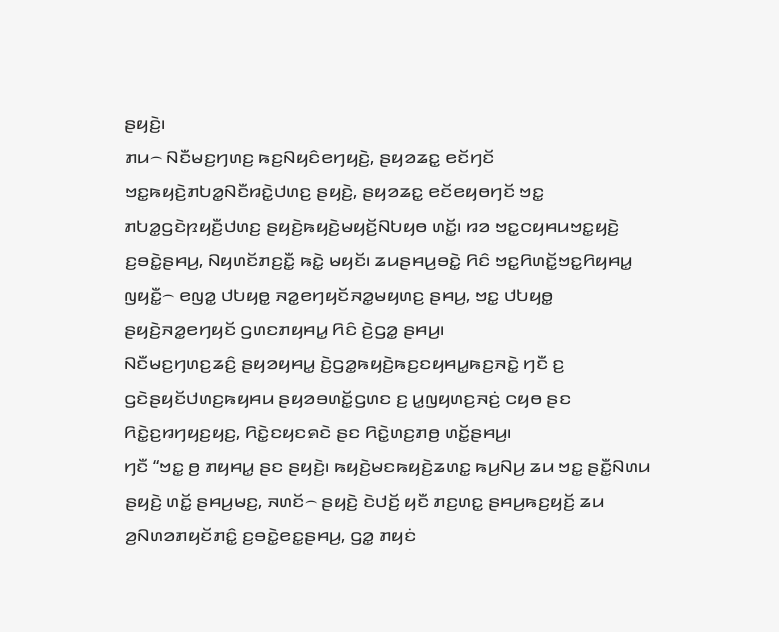ꤔꤟꤢꤧ꤬꤯
ꤊꤣ꤮ ꤡꤢꤪꤗꤢ꤬ꤚꤛꤢ꤬ ꤒꤢ꤬ꤡꤟꤢꤨꤕꤚꤟꤢꤧ꤬, ꤔꤟꤤꤘꤢ꤭ ꤕꤢꤩꤚꤢꤩ ꤠꤢ꤭ꤒꤟꤢꤧ꤬ꤊꤝꤤ꤭ꤡꤢꤪꤙꤢꤧ꤭ꤓꤛꤢ꤬ ꤔꤟꤢꤧ꤬, ꤔꤟꤤꤘꤢ꤭ ꤕꤢꤩꤕꤟꤥꤚꤢꤩ ꤠꤢ꤭ ꤊꤝꤤ꤭ꤞꤢꤧꤐꤟꤢꤪ꤬ꤓꤛꤢ꤬ ꤔꤟꤢꤧ꤬ꤒꤟꤢꤧ꤬ꤗꤟꤢꤩ꤬ꤡꤝꤟꤥ ꤛꤢꤩ꤭꤯ ꤙꤤ ꤠꤢ꤭ꤍꤟꤌꤣꤠꤢ꤭ꤟꤢꤧ꤬ ꤢ꤬ꤋꤢꤧ꤭ꤔꤌꤣ꤬, ꤡꤟꤛꤢꤩꤊꤢ꤬ꤢꤪ꤭ ꤒꤢꤧ꤭ ꤗꤟꤢꤩ꤯ ꤘꤣꤔꤌꤣ꤬ꤋꤢꤧ꤭ ꤖꤢꤨ ꤠꤢ꤭ꤖꤛꤢꤩ꤭ꤠꤢ꤭ꤖꤟꤌꤣ꤭ ꤜꤟꤢꤪ꤭꤮ ꤕꤜꤤ꤭ ꤓꤝꤟꤥ꤭ ꤏꤤ꤭ꤕꤚꤟꤢꤩꤏꤤ꤭ꤗꤟꤛꤢ꤬ ꤔꤌꤣ꤬, ꤠꤢ꤭ ꤓꤝꤟꤥ꤭ ꤔꤟꤢꤧ꤬ꤏꤤ꤭ꤕꤚꤟꤢꤩ ꤞꤛꤢꤊꤟꤌꤣ꤭ ꤖꤢꤨ ꤢꤧ꤬ꤞꤤ꤭ ꤔꤌꤣ꤬꤯
ꤡꤢꤪꤗꤢ꤬ꤚꤛꤢ꤬ꤘꤢꤨ꤬ ꤔꤟꤤꤟꤌꤣ꤭ ꤢꤧ꤬ꤞꤤ꤭ꤒꤟꤢꤧ꤬ꤒꤢ꤬ꤢꤟꤌꤣ꤭ꤒꤢ꤬ꤏꤢꤧ꤭ ꤚꤢꤪ ꤢ꤬ ꤞꤢꤧꤔꤟꤢꤩꤓꤛꤢ꤬ꤒꤟꤌꤣ ꤔꤟꤤꤋꤛꤢꤩ꤭ꤞꤛꤢ ꤢ꤬ ꤣ꤭ꤜꤟꤛꤢ꤬ꤏꤢꤦ꤬ ꤍꤟꤥ ꤔꤢ ꤖꤢꤧ꤭ꤢ꤬ꤙꤚꤟꤢ꤬ꤟꤢ꤬, ꤖꤢꤧ꤭ꤢꤟꤢꤎꤢꤧ ꤔꤢ ꤖꤢꤧ꤭ꤛꤢ꤬ꤊꤥ꤬ ꤛꤢꤩ꤭ꤔꤌꤣ꤬꤯
ꤚꤢꤪ “ꤠꤢ꤭ ꤥ꤬ ꤊꤟꤌꤣ꤭ ꤔꤢ ꤔꤟꤢꤧ꤬꤯ ꤒꤟꤢꤧ꤬ꤗꤢꤒꤟꤢꤧ꤬ꤘꤛꤢ꤭ ꤒꤣ꤬ꤡꤣ꤬ ꤘꤣ ꤠꤢ꤭ ꤔꤢꤪ꤭ꤡꤛꤣ ꤔꤟꤢꤧ꤬ ꤛꤢꤩ꤭ ꤔꤌꤣ꤬ꤗꤢ꤬, ꤏꤛꤢꤩ꤮ ꤔꤟꤢꤧ꤬ ꤢꤧꤓꤢꤩ꤬ ꤟꤢꤪ ꤊꤢ꤬ꤛꤢ꤭ ꤔꤌꤣ꤬ꤒꤢ꤬ꤟꤢꤩ꤬ ꤘꤣ ꤤ꤬ꤡꤛꤤꤊꤟꤢꤩꤊꤢꤨ꤭ ꤢ꤬ꤋꤢꤧ꤭ꤕꤢ꤭ꤔꤌꤣ꤬, ꤞꤤ꤭ ꤊꤟꤢꤦ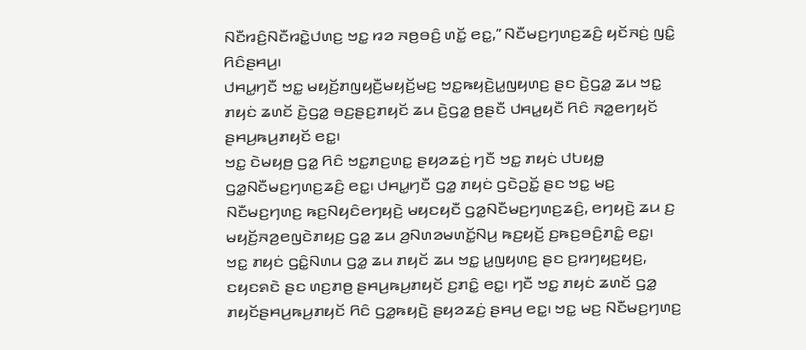ꤡꤢꤪꤙꤢꤨ꤬ꤡꤢꤪꤙꤢꤧ꤭ꤓꤛꤢ꤬ ꤠꤢ꤭ ꤙꤤ ꤏꤥ꤬ꤋꤢꤨ꤬ ꤛꤢꤩ꤭ ꤕꤢ꤭,” ꤡꤢꤪꤗꤢ꤬ꤚꤛꤢ꤬ꤘꤢꤨ꤬ ꤟꤢꤩꤏꤢꤦ꤬ ꤜꤢꤨ꤭ ꤖꤢꤨꤔꤌꤣ꤬꤯
ꤓꤌꤣ꤭ꤚꤢꤪ ꤠꤢ꤭ ꤗꤟꤢꤩ꤬ꤊꤜꤟꤢꤪ꤬ꤗꤟꤢꤩ꤬ꤗꤢ꤬ ꤠꤢ꤭ꤒꤟꤢꤧ꤬ꤣ꤭ꤜꤟꤛꤢ꤬ ꤔꤢ ꤢꤧ꤬ꤞꤤ꤭ ꤘꤣ ꤠꤢ꤭ ꤊꤟꤢꤦ ꤘꤛꤢꤩ ꤢꤧ꤬ꤞꤤ꤭ ꤋꤢ꤬ꤔꤢ꤬ꤊꤟꤢꤩ ꤘꤣ ꤢꤧ꤬ꤞꤤ꤭ ꤥ꤬ꤔꤢꤪ ꤓꤌꤣ꤭ꤟꤢꤪ ꤖꤢꤨ ꤏꤤ꤭ꤕꤚꤟꤢꤩ ꤔꤌꤣ꤬ꤒꤣ꤬ꤊꤟꤢꤩ ꤕꤢ꤭꤯
ꤠꤢ꤭ ꤢꤧꤗꤟꤥ꤬ ꤞꤤ꤭ ꤖꤢꤨ ꤠꤢ꤭ꤊꤢ꤬ꤛꤢ꤭ ꤔꤟꤤꤘꤢꤦ꤬ ꤚꤢꤪ ꤠꤢ꤭ ꤊꤟꤢꤦ ꤓꤝꤟꤥ꤭ ꤞꤤ꤭ꤡꤢꤪꤗꤢ꤬ꤚꤛꤢ꤬ꤘꤢꤨ꤬ ꤕꤢ꤭꤯ ꤓꤌꤣ꤭ꤚꤢꤪ ꤞꤤ꤭ ꤊꤟꤢꤦ ꤞꤢꤧꤑꤢꤩ꤭ ꤔꤢ ꤠꤢ꤭ ꤗꤢ꤬ ꤡꤢꤪꤗꤢ꤬ꤚꤛꤢ꤬ ꤒꤢ꤬ꤡꤟꤢꤨꤕꤚꤟꤢꤧ꤬ ꤗꤟꤢꤟꤢꤪ ꤞꤤ꤭ꤡꤢꤪꤗꤢ꤬ꤚꤛꤢ꤬ꤘꤢꤨ꤬, ꤕꤚꤟꤢꤧ꤬ ꤘꤣ ꤢ꤬ ꤗꤟꤢꤩ꤬ꤏꤤ꤬ꤕꤜꤢꤧꤊꤟꤢ꤬ ꤞꤤ꤭ ꤘꤣ ꤤ꤬ꤡꤛꤤꤗꤛꤢꤩ꤭ꤡꤣ꤬ ꤒꤢ꤬ꤟꤢꤩ꤬ ꤢ꤬ꤒꤢ꤬ꤋꤢꤨ꤬ꤊꤢꤨ꤭ ꤕꤢ꤭꤯
ꤠꤢ꤭ ꤊꤟꤢꤦ ꤞꤢꤨ꤭ꤡꤛꤣ ꤞꤤ꤭ ꤘꤣ ꤊꤟꤢꤩ ꤘꤣ ꤠꤢ꤭ ꤣ꤭ꤜꤟꤛꤢ꤬ ꤔꤢ ꤢ꤬ꤙꤚꤟꤢ꤬ꤟꤢ꤬, ꤢꤟꤢꤎꤢꤧ ꤔꤢ ꤛꤢ꤬ꤊꤥ꤬ ꤔꤌꤣ꤬ꤒꤣ꤬ꤊꤟꤢꤩ ꤢ꤬ꤊꤢꤨ꤭ ꤕꤢ꤭꤯ ꤚꤢꤪ ꤠꤢ꤭ ꤊꤟꤢꤦ ꤘꤛꤢꤩ ꤞꤤ꤭ ꤊꤟꤢꤩꤔꤌꤣ꤬ꤒꤣ꤬ꤊꤟꤢꤩ ꤖꤢꤨ ꤞꤤ꤭ꤒꤟꤢꤧ꤬ ꤔꤟꤤꤘꤢꤦ꤬ ꤔꤌꤣ꤬ ꤕꤢ꤭꤯ ꤠꤢ꤭ ꤗꤢ꤬ ꤡꤢꤪꤗꤢ꤬ꤚꤛꤢ꤬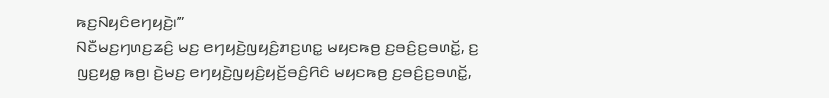ꤒꤢ꤬ꤡꤟꤢꤨꤕꤚꤟꤢꤧ꤬꤯’”
ꤡꤢꤪꤗꤢ꤬ꤚꤛꤢ꤬ꤘꤢꤨ꤬ ꤗꤢ꤬ ꤕꤚꤟꤢꤧ꤬ꤜꤟꤢꤨ꤬ꤊꤢ꤬ꤛꤢ꤭ ꤗꤟꤢꤒꤥ꤬ ꤢ꤬ꤋꤢꤨ꤬ꤢ꤬ꤋꤛꤢꤩ꤭, ꤢ꤬ ꤜꤢ꤬ꤟꤥ꤭ ꤒꤥ꤬꤯ ꤢꤧ꤬ꤗꤢ꤬ ꤕꤚꤟꤢꤧ꤬ꤜꤟꤢꤨ꤬ꤟꤢꤩ꤬ꤋꤢꤨ꤬ꤖꤢꤨ ꤗꤟꤢꤒꤥ꤬ ꤢ꤬ꤋꤢꤨ꤬ꤢ꤬ꤋꤛꤢꤩ꤭,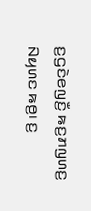ꤢ꤬ꤞꤢꤧꤕꤜꤢꤪ꤬ ꤒꤢ꤬ꤊꤜꤛꤢ꤬ ꤡꤟꤛꤢ ꤒꤥ꤬꤯ ꤢ꤬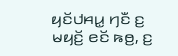ꤟꤢꤩꤓꤌꤣ꤭ ꤚꤢꤪ ꤢ꤬ ꤗꤟꤢꤩ꤬ ꤕꤢꤩ ꤒꤥ꤬, ꤢ꤬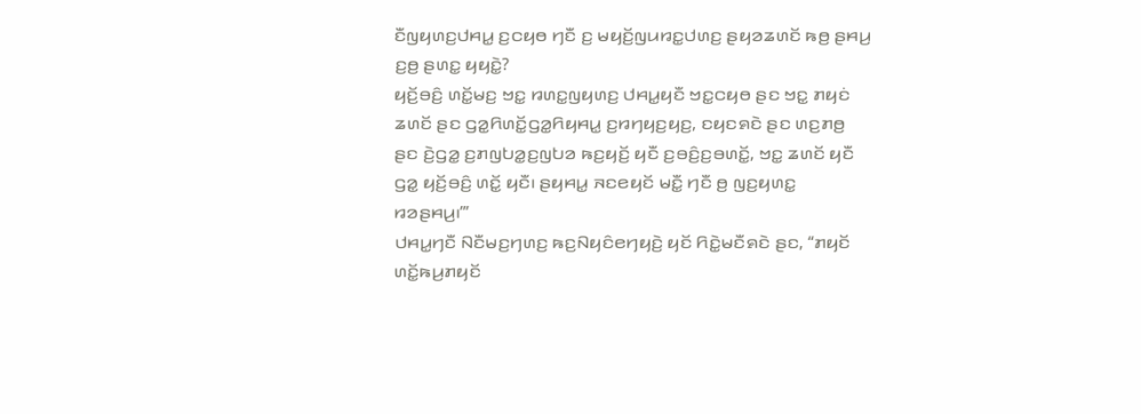ꤢꤪꤜꤟꤛꤢ꤬ꤓꤌꤣ꤭ ꤢ꤬ꤍꤟꤥ ꤚꤢꤪ ꤢ꤬ ꤗꤟꤢꤩ꤬ꤜꤣꤙꤢ꤭ꤓꤛꤢ꤬ ꤔꤟꤤꤘꤛꤢꤩ ꤒꤥ꤬ ꤔꤌꤣ꤬ ꤢ꤬ꤥ꤬ ꤔꤛꤢ꤭ ꤟꤟꤢꤧ꤭?
ꤟꤢꤩ꤬ꤋꤢꤨ꤬ ꤛꤢꤩ꤭ꤗꤢ꤬ ꤠꤢ꤭ ꤙꤛꤢ꤭ꤜꤟꤛꤢ꤬ ꤓꤌꤣ꤭ꤟꤢꤪ ꤠꤢ꤭ꤍꤟꤥ ꤔꤢ ꤠꤢ꤭ ꤊꤟꤢꤦ ꤘꤛꤢꤩ ꤔꤢ ꤞꤤ꤭ꤖꤛꤢꤩ꤭ꤞꤤ꤭ꤖꤟꤌꤣ꤭ ꤢ꤬ꤙꤚꤟꤢ꤬ꤟꤢ꤬, ꤢꤟꤢꤎꤢꤧ ꤔꤢ ꤛꤢ꤬ꤊꤥ꤬ ꤔꤢ ꤢꤧ꤬ꤞꤤ꤭ ꤢ꤬ꤊꤜꤝꤤ꤭ꤢ꤬ꤜꤝꤤ ꤒꤢ꤬ꤟꤢꤩ꤬ ꤟꤢꤪ ꤢ꤬ꤋꤢꤨ꤬ꤢ꤬ꤋꤛꤢꤩ꤭, ꤠꤢ꤭ ꤘꤛꤢꤩ ꤟꤢꤪ ꤞꤤ꤭ ꤟꤢꤩ꤬ꤋꤢꤨ꤬ ꤛꤢꤩ꤭ ꤟꤢꤪ꤯ ꤔꤟꤌꤣ꤭ ꤏꤢꤕꤟꤢꤩ ꤗꤢꤪ꤭ ꤚꤢꤪ ꤥ꤬ ꤜꤢ꤬ꤟꤛꤢ꤭ ꤙꤤꤔꤌꤣ꤬꤯’”
ꤓꤌꤣ꤭ꤚꤢꤪ ꤡꤢꤪꤗꤢ꤬ꤚꤛꤢ꤬ ꤒꤢ꤬ꤡꤟꤢꤨꤕꤚꤟꤢꤧ꤬ ꤟꤢꤩ ꤖꤢꤧ꤭ꤗꤢꤪꤎꤢꤧ ꤔꤢ, “ꤊꤟꤢꤩ ꤛꤢꤩ꤭ꤒꤣ꤬ꤊꤟꤢꤩ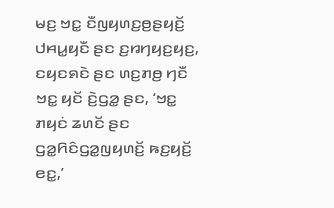ꤗꤢ꤬ ꤠꤢ꤭ ꤢꤪꤜꤟꤛꤢ꤬ꤥ꤬ꤔꤟꤢꤩ꤬ ꤓꤌꤣ꤭ꤟꤢꤪ ꤔꤢ ꤢ꤬ꤙꤚꤟꤢ꤬ꤟꤢ꤬, ꤢꤟꤢꤎꤢꤧ ꤔꤢ ꤛꤢ꤬ꤊꤥ꤬ ꤚꤢꤪ ꤠꤢ꤭ ꤟꤢꤩ ꤢꤧ꤬ꤞꤤ꤭ ꤔꤢ, ‘ꤠꤢ꤭ ꤊꤟꤢꤦ ꤘꤛꤢꤩ ꤔꤢ ꤞꤤ꤭ꤖꤢꤨꤞꤤ꤭ꤜꤟꤛꤢꤩ꤬ ꤒꤢ꤬ꤟꤢꤩ꤬ ꤕꤢ꤭,’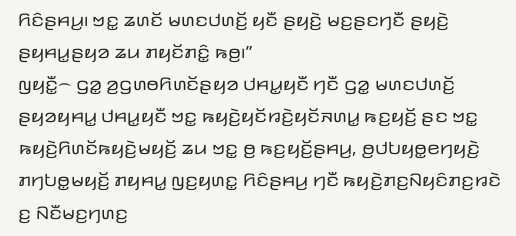ꤖꤢꤨꤔꤌꤣ꤬꤯ ꤠꤢ꤭ ꤘꤛꤢꤩ ꤗꤛꤢꤓꤛꤢꤩ꤬ ꤟꤢꤪ ꤔꤟꤢꤧ꤬ ꤗꤢ꤬ꤔꤢꤚꤢꤪ ꤔꤟꤢꤧ꤬ ꤔꤟꤌꤣ꤭ꤔꤟꤤ ꤘꤣ ꤊꤟꤢꤩꤊꤢꤨ꤭ ꤒꤥ꤬꤯”
ꤜꤟꤢꤪ꤭꤮ ꤞꤤ꤭ ꤤ꤬ꤞꤛꤥꤖꤛꤢꤩꤔꤟꤤ ꤓꤌꤣ꤭ꤟꤢꤪ ꤚꤢꤪ ꤞꤤ꤭ ꤗꤛꤢꤓꤛꤢꤩ꤬ ꤔꤟꤤꤟꤌꤣ꤭ ꤓꤌꤣ꤭ꤟꤢꤪ ꤠꤢ꤭ ꤒꤟꤢꤧ꤬ꤟꤢꤩꤙꤢꤧ꤬ꤟꤢꤩꤏꤛꤣ꤭ ꤒꤢ꤬ꤟꤢꤩ꤬ ꤔꤢ ꤠꤢ꤭ ꤒꤟꤢꤧ꤬ꤖꤛꤢꤩꤒꤟꤢꤧ꤬ꤗꤟꤢꤩ꤬ ꤘꤣ ꤠꤢ꤭ ꤥ꤬ ꤒꤢ꤬ꤟꤢꤩ꤬ꤔꤌꤣ꤬, ꤥ꤬ꤓꤝꤟꤥ꤭ꤕꤚꤟꤢꤧ꤬ ꤊꤚꤝꤥ꤭ꤗꤟꤢꤩ꤬ ꤊꤟꤌꤣ꤭ ꤜꤢ꤬ꤟꤛꤢ꤭ ꤖꤢꤨꤔꤌꤣ꤬ ꤚꤢꤪ ꤒꤟꤢꤧ꤬ꤊꤢ꤬ꤡꤟꤢꤨꤊꤢ꤬ꤙꤢꤧ ꤢ꤬ ꤡꤢꤪꤗꤢ꤬ꤚꤛꤢ꤬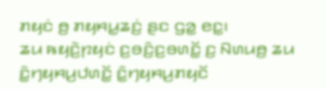ꤊꤟꤢꤦ ꤥ꤬ ꤊꤟꤌꤣ꤭ꤘꤢꤦ꤬ ꤔꤢ ꤞꤤ꤭ ꤕꤢ꤭꤯
ꤘꤣ ꤒꤟꤢꤧ꤬ꤐꤟꤢꤦ ꤢ꤬ꤋꤢꤨ꤬ꤢ꤬ꤋꤛꤢꤩ꤭ ꤢ꤬ ꤡꤛꤣꤥ꤬ ꤘꤣ ꤢꤨ꤭ꤚꤟꤌꤣ꤬ꤓꤛꤢꤩ꤭ ꤢꤨ꤭ꤚꤟꤌꤣ꤬ꤊꤟꤢꤩ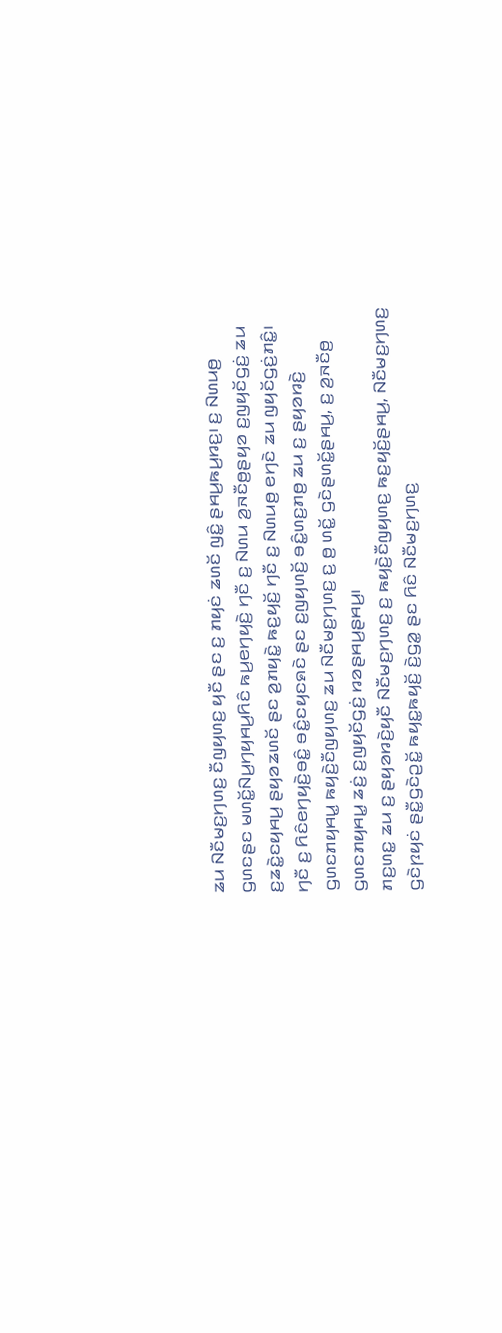ꤘꤣ ꤡꤢꤪꤗꤢ꤬ꤚꤛꤢ꤬ ꤢꤪꤜꤟꤛꤢ꤬ ꤟꤢꤪ ꤔꤢ ꤢ꤬ ꤊꤟꤢꤦ ꤘꤛꤢꤩ ꤜꤢꤨ꤭ ꤔꤌꤣ꤬ꤒꤣ꤬ꤙꤢ꤬꤯ ꤢ꤬ ꤡꤛꤣꤥ꤬ ꤞꤛꤢꤔꤢ ꤗꤛꤢꤩ꤭ꤡꤣ꤬ꤚꤟꤌꤣ꤬ꤖꤢꤨ ꤒꤣ꤬ꤕꤚꤟꤢꤧ꤬ ꤚꤢꤪ ꤢ꤬ ꤡꤛꤣ ꤤ꤬ꤏꤢꤪꤥ꤬ꤔꤟꤤ ꤢ꤬ꤜꤟꤢꤩꤞꤢꤦ꤬ ꤘꤣ ꤢ꤬ꤘꤢꤧ꤭ꤢꤟꤌꤣ꤬ ꤔꤟꤤꤘꤛꤢꤩ ꤔꤢ ꤤ꤬ꤊꤟꤢꤧ꤭ ꤒꤢ꤬ꤟꤢꤩ꤬ ꤚꤢꤪ ꤢ꤬ ꤡꤛꤣꤥ꤬ ꤕꤚꤢꤧ ꤘꤣ ꤜꤟꤢꤩꤞꤢꤦ꤬ꤊꤢꤨ꤭꤯ ꤚꤢꤪ ꤢ꤬ ꤖꤢꤨꤕꤚꤟꤢꤧ꤬ꤋꤢꤨ꤭ ꤋꤢꤨ꤭ꤢꤟꤢꤎꤢꤧ ꤔꤢ ꤢ꤬ꤜꤟꤛꤢꤩ꤬ ꤋꤢꤨ꤭ꤛꤢ꤬ꤊꤥ꤬ ꤘꤣ ꤢ꤬ ꤔꤟꤤꤙꤢꤧ꤬ ꤞꤛꤢꤊꤟꤌꤣ꤭ ꤒꤟꤢꤧ꤬ꤢꤪꤜꤟꤛꤢ꤬ ꤘꤣ ꤡꤢꤪꤗꤢ꤬ꤚꤛꤢ꤬ ꤢ꤬ ꤥ꤬ ꤛꤢꤩ꤭ ꤞꤢꤧꤔꤛꤢꤩ꤭ꤔꤌꤣ꤬, ꤢ꤬ ꤤ꤬ꤏꤢꤪꤥ꤬ ꤞꤛꤢꤊꤟꤌꤣ꤭ ꤘꤢꤦ꤬ ꤢ꤬ꤜꤟꤢꤩꤞꤢꤦ꤬ ꤙꤤꤔꤌꤣ꤬ꤔꤌꤣ꤬꤯
ꤊꤢ꤬ꤛꤢ꤭ ꤘꤣ ꤢ꤬ ꤔꤟꤤꤙꤢꤧ꤬ꤟꤢꤪ ꤡꤢꤪꤗꤢ꤬ꤚꤛꤢ꤬ ꤢ꤬ ꤒꤟꤢꤧ꤬ꤢꤪꤜꤟꤛꤢ꤬ ꤒꤢ꤬ꤟꤢꤩ꤬ꤔꤌꤣ꤬, ꤡꤢꤪꤗꤢ꤬ꤚꤛꤢ꤬ ꤞꤢꤧꤐꤟꤢꤦ ꤔꤢꤪ꤭ꤞꤢꤧꤑꤢꤩ꤭ ꤒꤟꤢ꤭ꤒꤟꤢꤩ꤬ ꤢꤧ꤬ꤞꤤ꤭ ꤔꤢ ꤖꤢꤨ ꤡꤢꤪꤗꤢ꤬ꤚꤛꤢ꤬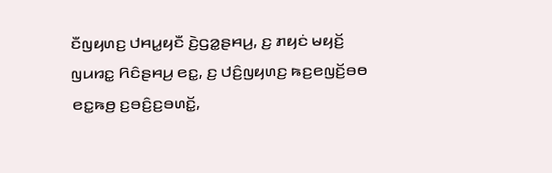ꤢꤪꤜꤟꤛꤢ꤬ ꤓꤌꤣ꤭ꤟꤢꤪ ꤢꤧ꤬ꤞꤤ꤭ꤔꤌꤣ꤬, ꤢ꤬ ꤊꤟꤢꤦ ꤗꤟꤢꤩ꤬ ꤜꤣꤙꤢ꤭ ꤖꤢꤨꤔꤌꤣ꤬ ꤕꤢ꤭, ꤢ꤬ ꤓꤢꤨ꤬ꤜꤟꤛꤢ꤬ ꤒꤢ꤬ꤕꤜꤢꤩ꤬ꤋꤥ ꤕꤢ꤭ꤒꤥ꤬ ꤢ꤬ꤋꤢꤨ꤬ꤢ꤬ꤋꤛꤢꤩ꤭,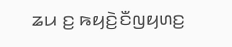ꤘꤣ ꤢ꤬ ꤒꤟꤢꤧ꤬ꤢꤪꤜꤟꤛꤢ꤬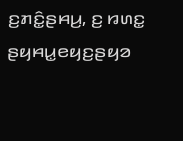ꤢ꤬ꤊꤢꤨ꤭ꤔꤌꤣ꤬, ꤢ꤬ ꤙꤛꤢ꤭ ꤔꤟꤌꤣ꤭ꤕꤟꤢ꤬ꤔꤟꤤ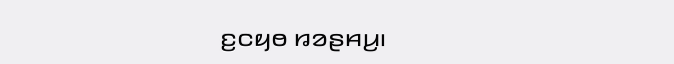ꤢ꤬ꤍꤟꤥ ꤙꤤꤔꤌꤣ꤬꤯